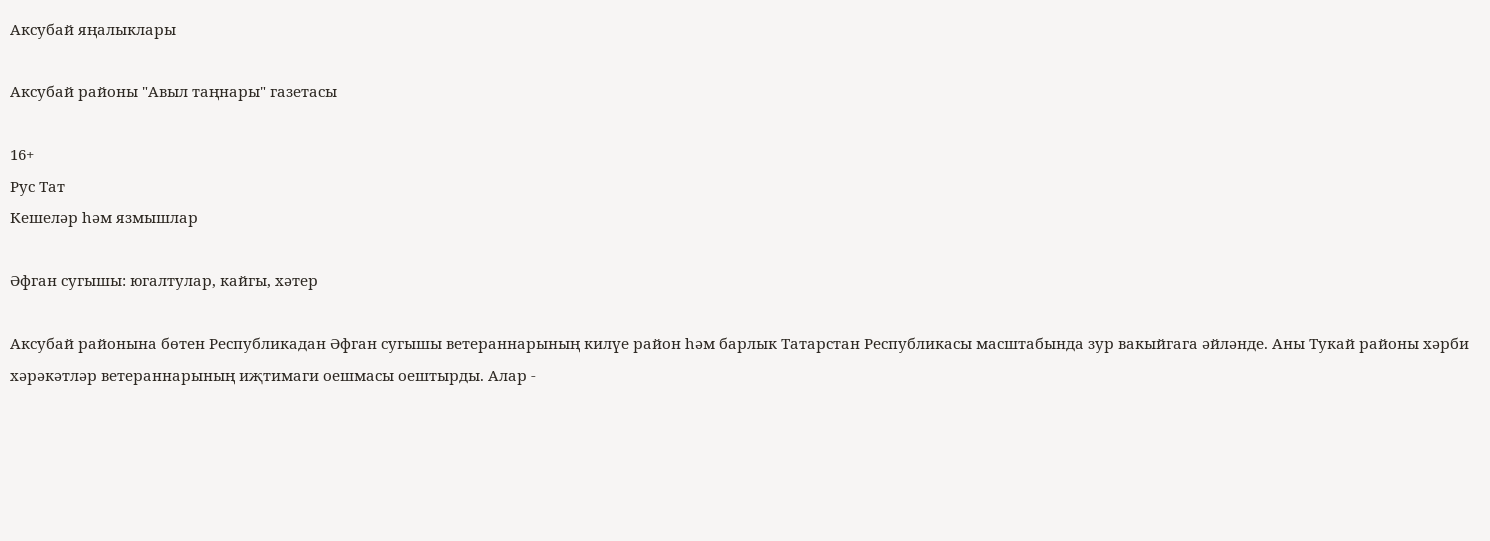Аксубай яңалыклары

Аксубай районы "Авыл таңнары" газетасы

16+
Рус Тат
Кешеләр һәм язмышлар

Әфган сугышы: югалтулар, кайгы, хәтер

Аксубай районына бөтен Республикадан Әфган сугышы ветераннарының килүе район һәм барлык Татарстан Республикасы масштабында зур вакыйгага әйләнде. Аны Тукай районы хәрби хәрәкәтләр ветераннарының иҗтимаги оешмасы оештырды. Алар -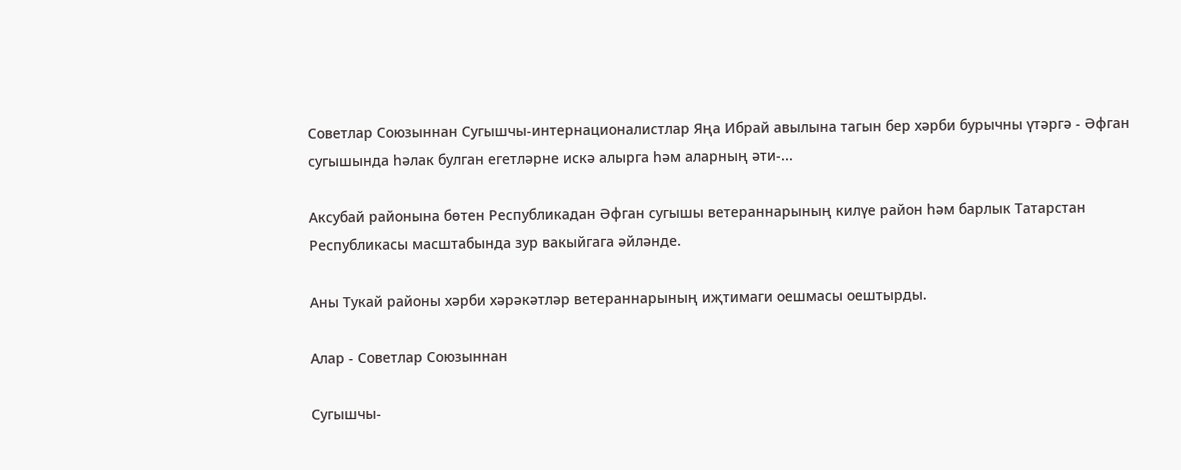Советлар Союзыннан Сугышчы-интернационалистлар Яңа Ибрай авылына тагын бер хәрби бурычны үтәргә - Әфган сугышында һәлак булган егетләрне искә алырга һәм аларның әти-...

Аксубай районына бөтен Республикадан Әфган сугышы ветераннарының килүе район һәм барлык Татарстан Республикасы масштабында зур вакыйгага әйләнде.

Аны Тукай районы хәрби хәрәкәтләр ветераннарының иҗтимаги оешмасы оештырды.

Алар - Советлар Союзыннан

Сугышчы-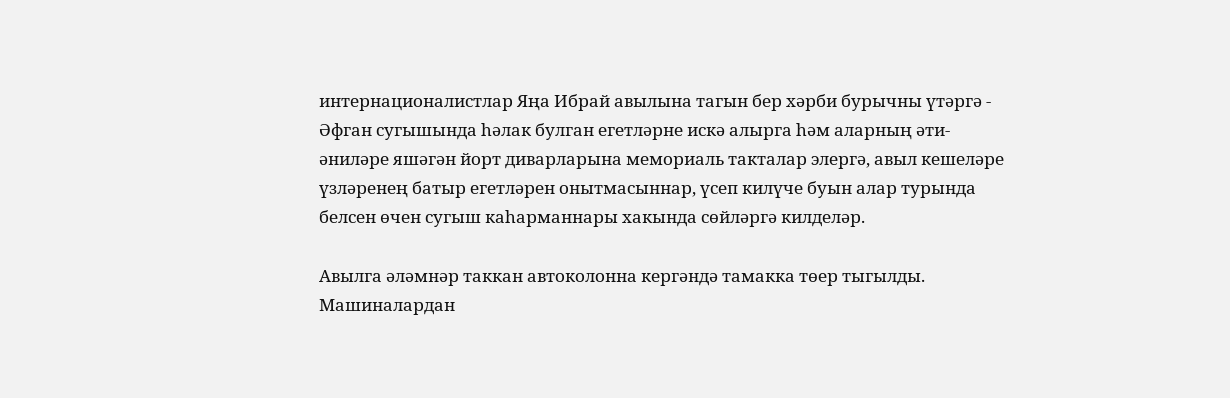интернационалистлар Яңа Ибрай авылына тагын бер хәрби бурычны үтәргә - Әфган сугышында һәлак булган егетләрне искә алырга һәм аларның әти- әниләре яшәгән йорт диварларына мемориаль такталар элергә, авыл кешеләре үзләренең батыр егетләрен онытмасыннар, үсеп килүче буын алар турында белсен өчен сугыш каһарманнары хакында сөйләргә килделәр.

Авылга әләмнәр таккан автоколонна кергәндә тамакка төер тыгылды. Машиналардан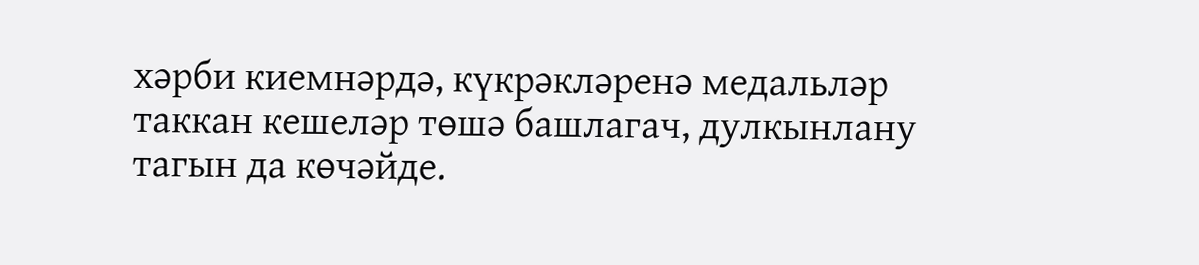хәрби киемнәрдә, күкрәкләренә медальләр таккан кешеләр төшә башлагач, дулкынлану тагын да көчәйде.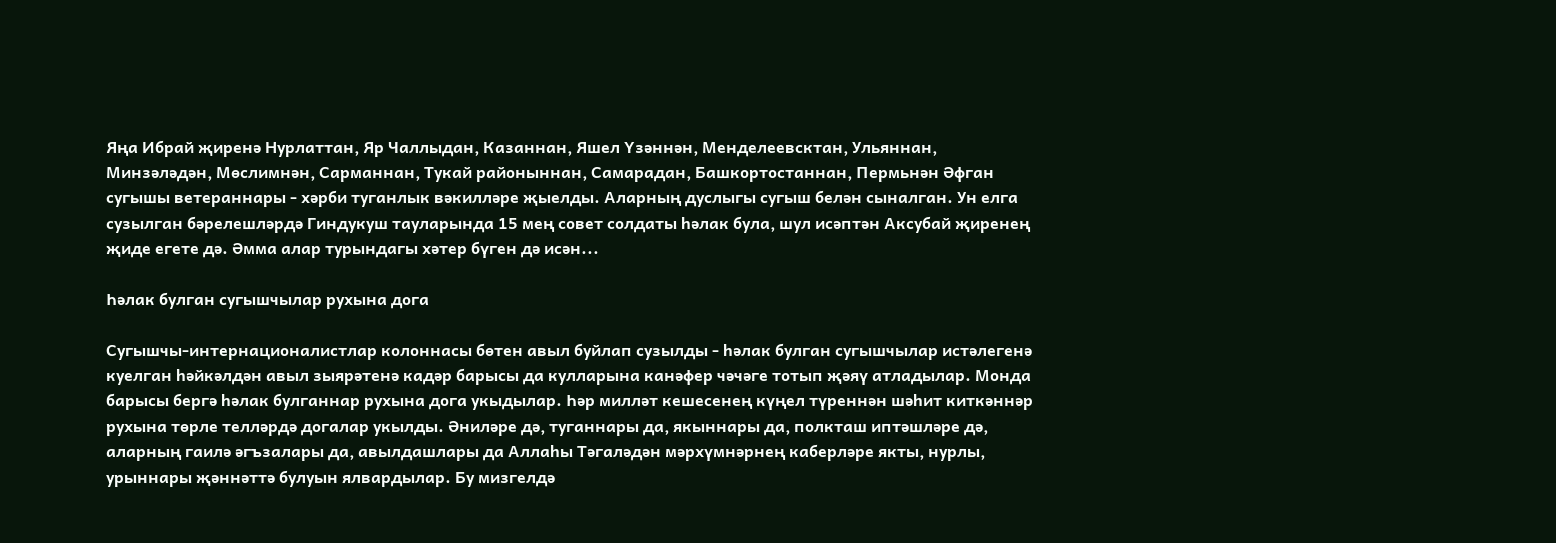Яңа Ибрай җиренә Нурлаттан, Яр Чаллыдан, Казаннан, Яшел Үзәннән, Менделеевсктан, Ульяннан, Минзәләдән, Мөслимнән, Сарманнан, Тукай районыннан, Самарадан, Башкортостаннан, Пермьнән Әфган сугышы ветераннары - хәрби туганлык вәкилләре җыелды. Аларның дуслыгы сугыш белән сыналган. Ун елга сузылган бәрелешләрдә Гиндукуш тауларында 15 мең совет солдаты һәлак була, шул исәптән Аксубай җиренең җиде егете дә. Әмма алар турындагы хәтер бүген дә исән...

Һәлак булган сугышчылар рухына дога

Сугышчы-интернационалистлар колоннасы бөтен авыл буйлап сузылды - һәлак булган сугышчылар истәлегенә куелган һәйкәлдән авыл зыярәтенә кадәр барысы да кулларына канәфер чәчәге тотып җәяү атладылар. Монда барысы бергә һәлак булганнар рухына дога укыдылар. Һәр милләт кешесенең күңел түреннән шәһит киткәннәр рухына төрле телләрдә догалар укылды. Әниләре дә, туганнары да, якыннары да, полкташ иптәшләре дә, аларның гаилә әгъзалары да, авылдашлары да Аллаһы Тәгаләдән мәрхүмнәрнең каберләре якты, нурлы, урыннары җәннәттә булуын ялвардылар. Бу мизгелдә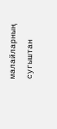малайларның сугыштан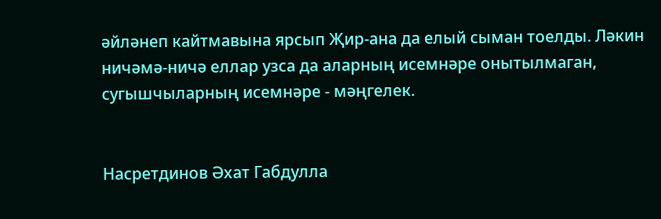әйләнеп кайтмавына ярсып Җир-ана да елый сыман тоелды. Ләкин ничәмә-ничә еллар узса да аларның исемнәре онытылмаган, сугышчыларның исемнәре - мәңгелек.


Насретдинов Әхат Габдулла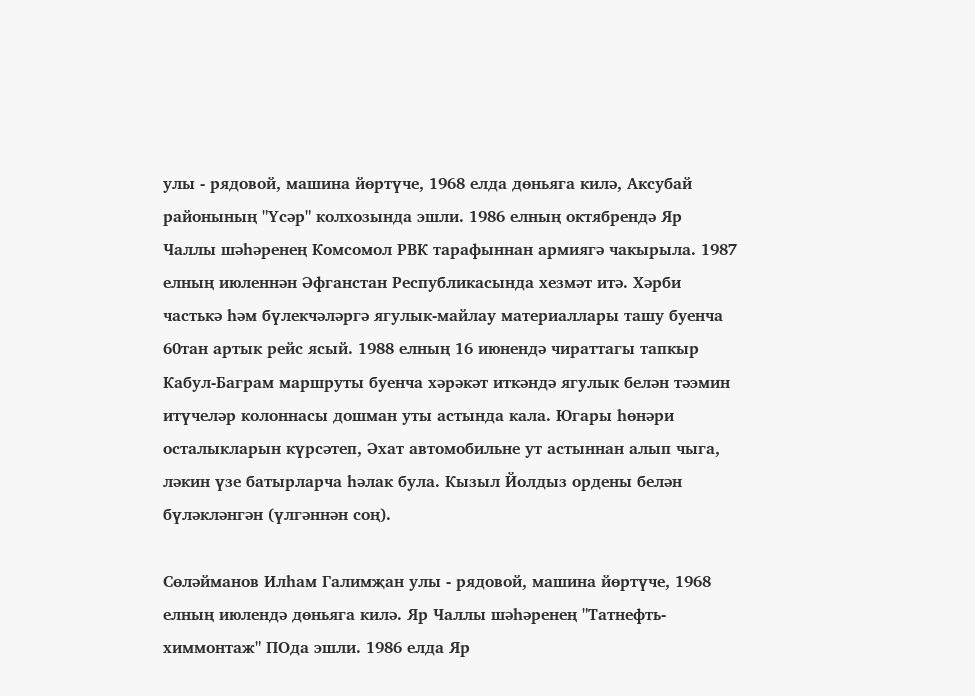улы - рядовой, машина йөртүче, 1968 елда дөньяга килә, Аксубай районының "Үсәр" колхозында эшли. 1986 елның октябрендә Яр Чаллы шәһәренең Комсомол РВК тарафыннан армиягә чакырыла. 1987 елның июленнән Әфганстан Республикасында хезмәт итә. Хәрби частькә һәм бүлекчәләргә ягулык-майлау материаллары ташу буенча 60тан артык рейс ясый. 1988 елның 16 июнендә чираттагы тапкыр Кабул-Баграм маршруты буенча хәрәкәт иткәндә ягулык белән тәэмин итүчеләр колоннасы дошман уты астында кала. Югары һөнәри осталыкларын күрсәтеп, Әхат автомобильне ут астыннан алып чыга, ләкин үзе батырларча һәлак була. Кызыл Йолдыз ордены белән бүләкләнгән (үлгәннән соң).

Сөләйманов Илһам Галимҗан улы - рядовой, машина йөртүче, 1968 елның июлендә дөньяга килә. Яр Чаллы шәһәренең "Татнефть-химмонтаж" ПОда эшли. 1986 елда Яр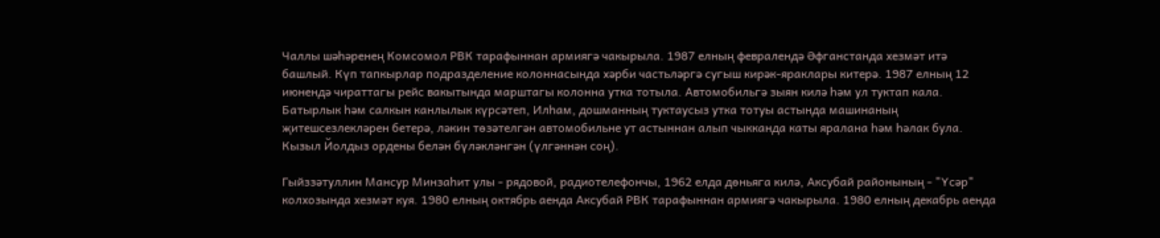Чаллы шәһәренең Комсомол РВК тарафыннан армиягә чакырыла. 1987 елның февралендә Әфганстанда хезмәт итә башлый. Күп тапкырлар подразделение колоннасында хәрби частьләргә сугыш кирәк-яраклары китерә. 1987 елның 12 июнендә чираттагы рейс вакытында марштагы колонна утка тотыла. Автомобильгә зыян килә һәм ул туктап кала. Батырлык һәм салкын канлылык күрсәтеп, Илһам, дошманның туктаусыз утка тотуы астында машинаның җитешсезлекләрен бетерә, ләкин төзәтелгән автомобильне ут астыннан алып чыкканда каты яралана һәм һәлак була. Кызыл Йолдыз ордены белән бүләкләнгән (үлгәннән соң).

Гыйззәтуллин Мансур Минзаһит улы - рядовой, радиотелефончы, 1962 елда дөньяга килә, Аксубай районының - "Үсәр" колхозында хезмәт куя. 1980 елның октябрь аенда Аксубай РВК тарафыннан армиягә чакырыла. 1980 елның декабрь аенда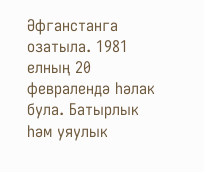Әфганстанга озатыла. 1981 елның 20 февралендә һәлак була. Батырлык һәм уяулык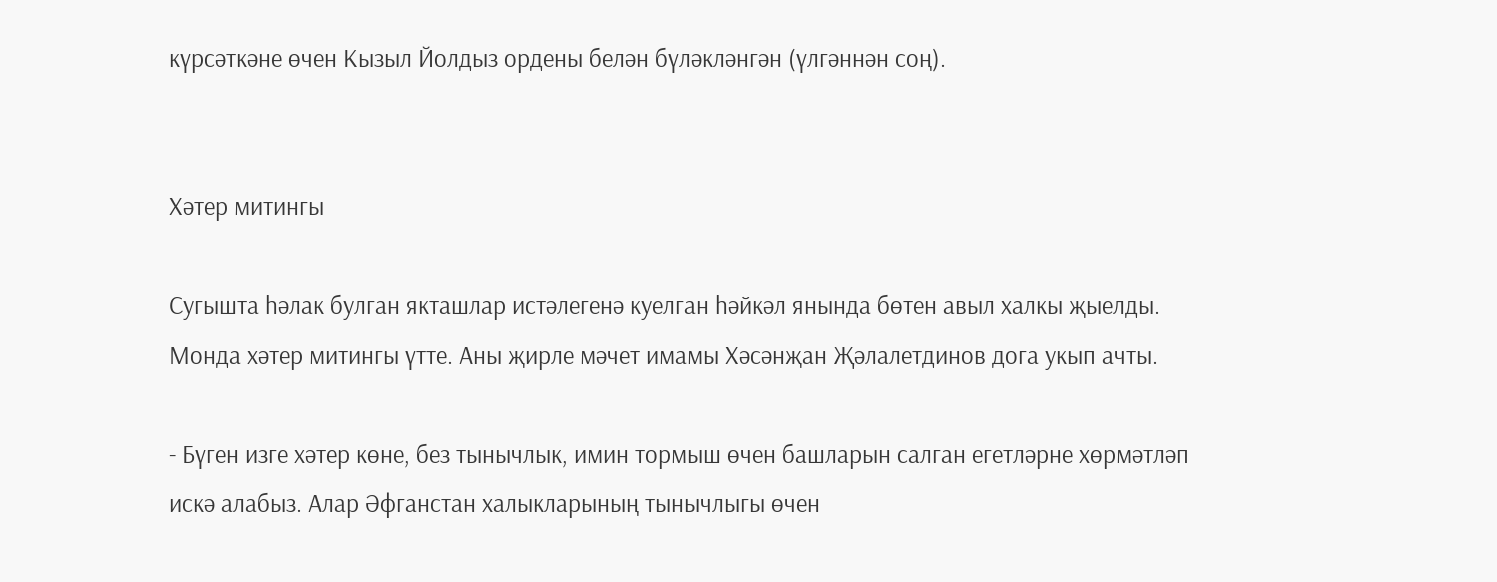күрсәткәне өчен Кызыл Йолдыз ордены белән бүләкләнгән (үлгәннән соң).


Хәтер митингы

Сугышта һәлак булган якташлар истәлегенә куелган һәйкәл янында бөтен авыл халкы җыелды. Монда хәтер митингы үтте. Аны җирле мәчет имамы Хәсәнҗан Җәлалетдинов дога укып ачты.

- Бүген изге хәтер көне, без тынычлык, имин тормыш өчен башларын салган егетләрне хөрмәтләп искә алабыз. Алар Әфганстан халыкларының тынычлыгы өчен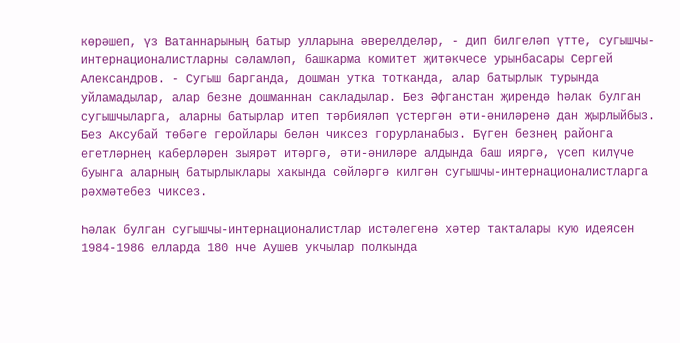көрәшеп, үз Ватаннарының батыр улларына әверелделәр, - дип билгеләп үтте, сугышчы-интернационалистларны сәламләп, башкарма комитет җитәкчесе урынбасары Сергей Александров. - Сугыш барганда, дошман утка тотканда, алар батырлык турында уйламадылар, алар безне дошманнан сакладылар. Без Әфганстан җирендә һәлак булган сугышчыларга, аларны батырлар итеп тәрбияләп үстергән әти-әниләренә дан җырлыйбыз. Без Аксубай төбәге геройлары белән чиксез горурланабыз. Бүген безнең районга егетләрнең каберләрен зыярәт итәргә, әти-әниләре алдында баш ияргә, үсеп килүче буынга аларның батырлыклары хакында сөйләргә килгән сугышчы-интернационалистларга рәхмәтебез чиксез.

Һәлак булган сугышчы-интернационалистлар истәлегенә хәтер такталары кую идеясен 1984-1986 елларда 180 нче Аушев укчылар полкында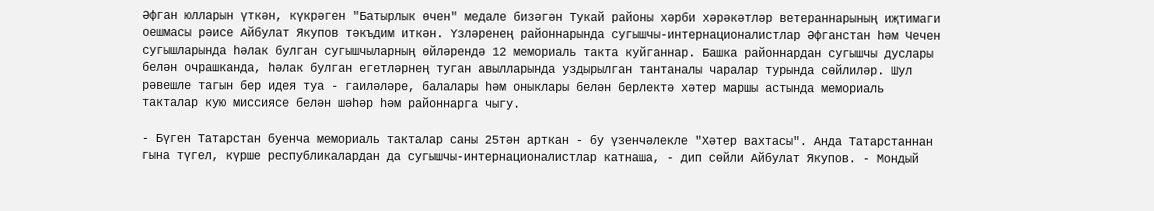Әфган юлларын үткән, күкрәген "Батырлык өчен" медале бизәгән Тукай районы хәрби хәрәкәтләр ветераннарының иҗтимаги оешмасы рәисе Айбулат Якупов тәкъдим иткән. Үзләренең районнарында сугышчы-интернационалистлар Әфганстан һәм Чечен сугышларында һәлак булган сугышчыларның өйләрендә 12 мемориаль такта куйганнар. Башка районнардан сугышчы дуслары белән очрашканда, һәлак булган егетләрнең туган авылларында уздырылган тантаналы чаралар турында сөйлиләр. Шул рәвешле тагын бер идея туа - гаиләләре, балалары һәм оныклары белән берлектә хәтер маршы астында мемориаль такталар кую миссиясе белән шәһәр һәм районнарга чыгу.

- Бүген Татарстан буенча мемориаль такталар саны 25тән арткан - бу үзенчәлекле "Хәтер вахтасы". Анда Татарстаннан гына түгел, күрше республикалардан да сугышчы-интернационалистлар катнаша, - дип сөйли Айбулат Якупов. - Мондый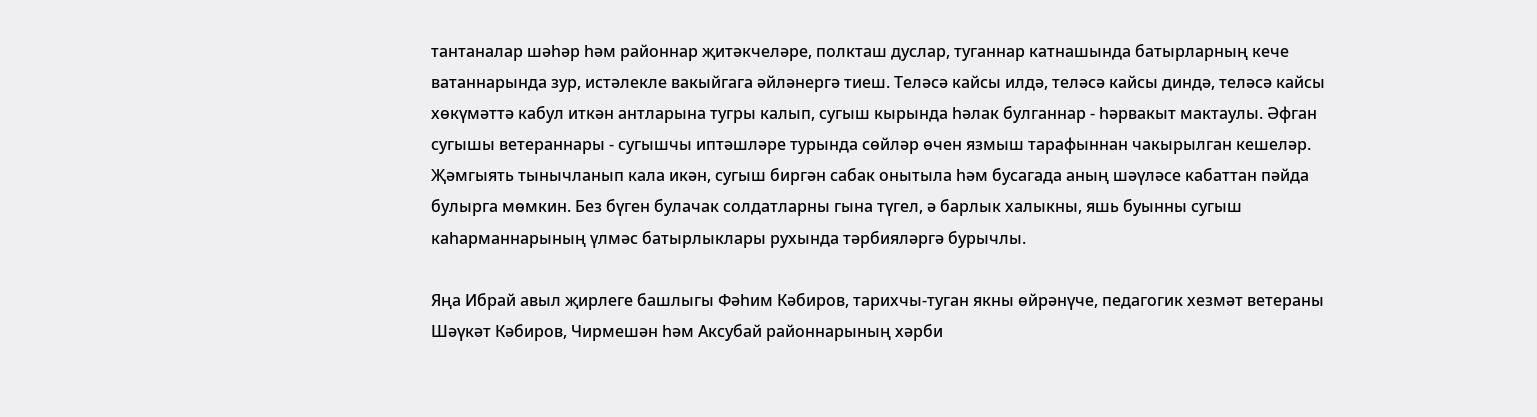тантаналар шәһәр һәм районнар җитәкчеләре, полкташ дуслар, туганнар катнашында батырларның кече ватаннарында зур, истәлекле вакыйгага әйләнергә тиеш. Теләсә кайсы илдә, теләсә кайсы диндә, теләсә кайсы хөкүмәттә кабул иткән антларына тугры калып, сугыш кырында һәлак булганнар - һәрвакыт мактаулы. Әфган сугышы ветераннары - сугышчы иптәшләре турында сөйләр өчен язмыш тарафыннан чакырылган кешеләр. Җәмгыять тынычланып кала икән, сугыш биргән сабак онытыла һәм бусагада аның шәүләсе кабаттан пәйда булырга мөмкин. Без бүген булачак солдатларны гына түгел, ә барлык халыкны, яшь буынны сугыш каһарманнарының үлмәс батырлыклары рухында тәрбияләргә бурычлы.

Яңа Ибрай авыл җирлеге башлыгы Фәһим Кәбиров, тарихчы-туган якны өйрәнүче, педагогик хезмәт ветераны Шәүкәт Кәбиров, Чирмешән һәм Аксубай районнарының хәрби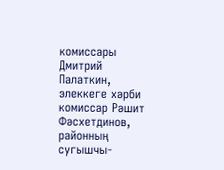комиссары Дмитрий Палаткин, элеккеге хәрби комиссар Рәшит Фәсхетдинов, районның сугышчы-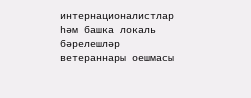интернационалистлар һәм башка локаль бәрелешләр ветераннары оешмасы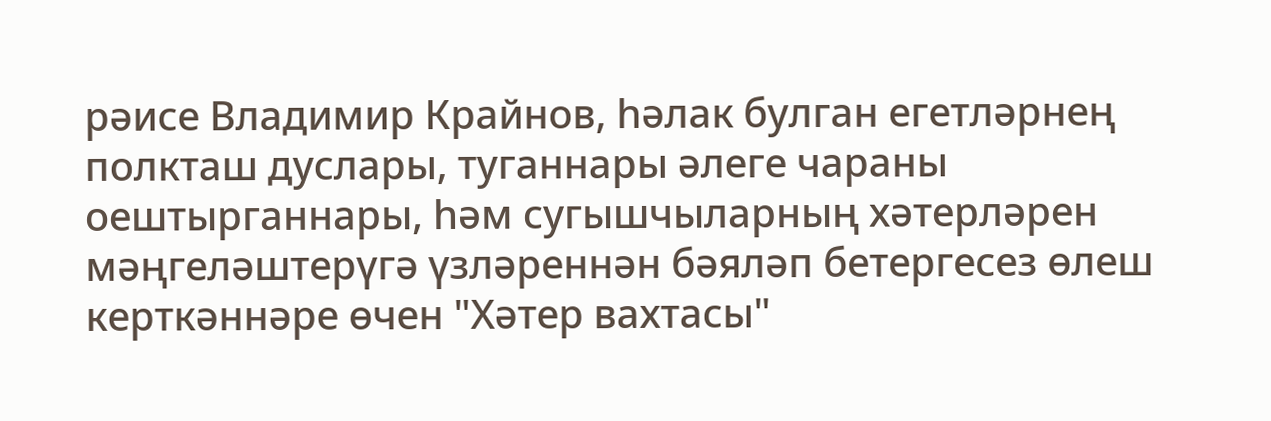рәисе Владимир Крайнов, һәлак булган егетләрнең полкташ дуслары, туганнары әлеге чараны оештырганнары, һәм сугышчыларның хәтерләрен мәңгеләштерүгә үзләреннән бәяләп бетергесез өлеш керткәннәре өчен "Хәтер вахтасы"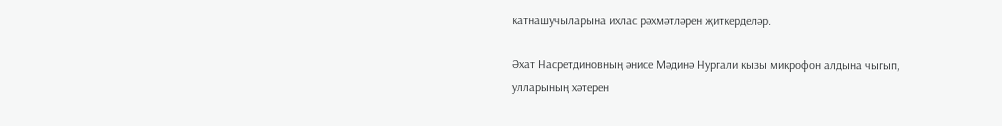катнашучыларына ихлас рәхмәтләрен җиткерделәр.

Әхат Насретдиновның әнисе Мәдинә Нургали кызы микрофон алдына чыгып, улларының хәтерен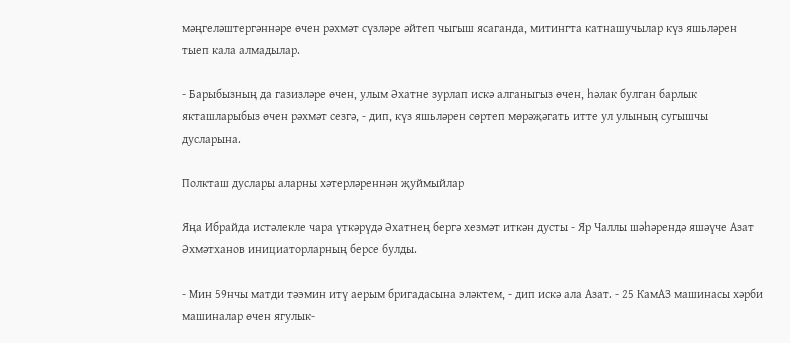мәңгеләштергәннәре өчен рәхмәт сүзләре әйтеп чыгыш ясаганда, митингта катнашучылар күз яшьләрен тыеп кала алмадылар.

- Барыбызның да газизләре өчен, улым Әхатне зурлап искә алганыгыз өчен, һәлак булган барлык якташларыбыз өчен рәхмәт сезгә, - дип, күз яшьләрен сөртеп мөрәҗәгать итте ул улының сугышчы дусларына.

Полкташ дуслары аларны хәтерләреннән җуймыйлар

Яңа Ибрайда истәлекле чара үткәрүдә Әхатнең бергә хезмәт иткән дусты - Яр Чаллы шәһәрендә яшәүче Азат Әхмәтханов инициаторларның берсе булды.

- Мин 59нчы матди тәэмин итү аерым бригадасына эләктем, - дип искә ала Азат. - 25 КамАЗ машинасы хәрби машиналар өчен ягулык-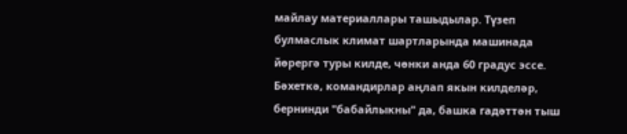майлау материаллары ташыдылар. Түзеп булмаслык климат шартларында машинада йөрергә туры килде, чөнки анда 60 градус эссе. Бәхеткә, командирлар аңлап якын килделәр, бернинди "бабайлыкны" да, башка гадәттән тыш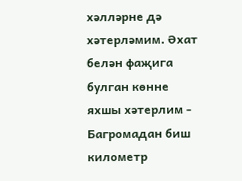хәлләрне дә хәтерләмим. Әхат белән фаҗига булган көнне яхшы хәтерлим - Багромадан биш километр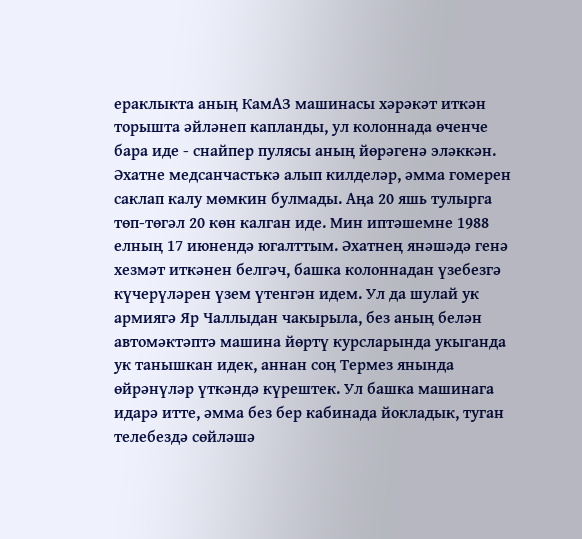ераклыкта аның КамАЗ машинасы хәрәкәт иткән торышта әйләнеп капланды, ул колоннада өченче бара иде - снайпер пулясы аның йөрәгенә эләккән. Әхатне медсанчастькә алып килделәр, әмма гомерен саклап калу мөмкин булмады. Аңа 20 яшь тулырга төп-төгәл 20 көн калган иде. Мин иптәшемне 1988 елның 17 июнендә югалттым. Әхатнең янәшәдә генә хезмәт иткәнен белгәч, башка колоннадан үзебезгә күчерүләрен үзем үтенгән идем. Ул да шулай ук армиягә Яр Чаллыдан чакырыла, без аның белән автомәктәптә машина йөртү курсларында укыганда ук танышкан идек, аннан соң Термез янында өйрәнүләр үткәндә күрештек. Ул башка машинага идарә итте, әмма без бер кабинада йокладык, туган телебездә сөйләшә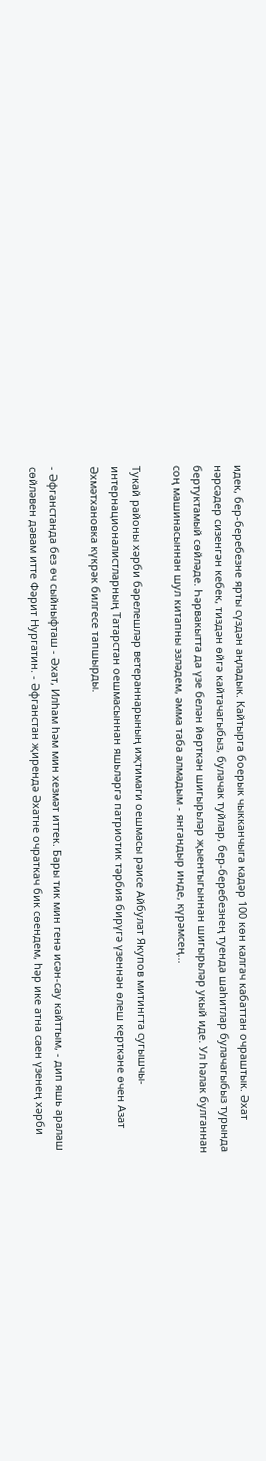идек, бер-беребезне ярты сүздән аңладык. Кайтырга боерык чыкканчыга кадәр 100 көн калгач кабаттан очраштык. Әхат нәрсәдер сизенгән кебек, тиздән өйгә кайтачагыбыз, булачак туйлар, бер-беребезнең туенда шаһитлар булачагыбыз турында бертуктамый сөйләде. Һәрвакытта да үзе белән йөрткән шигырьләр җыентыгыннан шигырьләр укый иде. Ул һәлак булганнан соң машинасыннан шул китапны эзләдем, әмма таба алмадым - янгандыр инде, күрәмсең...

Тукай районы хәрби бәрелешләр ветераннарының иҗтимаги оешмасы рәисе Айбулат Якупов митингта сугышчы-интернационалистларның Татарстан оешмасыннан яшьләргә патриотик тәрбия бирүгә үзеннән өлеш керткәне өчен Азат Әхмәтхановка күкрәк билгесе тапшырды.

- Әфганстанда без өч сыйныфташ - Әхат, Илһам һәм мин хезмәт иттек. Бары тик мин генә исән-сау кайттым, - дип яшь аралаш сөйләвен дәвам итте Фәрит Нургатин. - Әфганстан җирендә Әхатне очраткач бик сөендем, һәр ике атна саен үзенең хәрби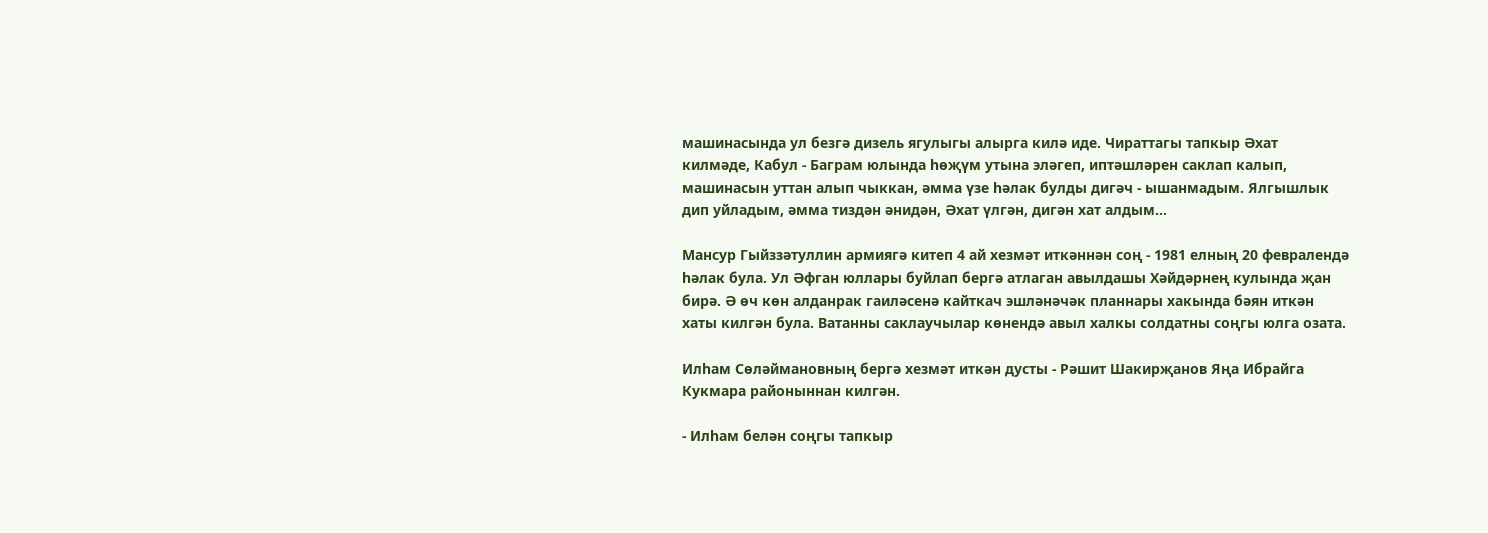машинасында ул безгә дизель ягулыгы алырга килә иде. Чираттагы тапкыр Әхат килмәде, Кабул - Баграм юлында һөҗүм утына эләгеп, иптәшләрен саклап калып, машинасын уттан алып чыккан, әмма үзе һәлак булды дигәч - ышанмадым. Ялгышлык дип уйладым, әмма тиздән әнидән, Әхат үлгән, дигән хат алдым...

Мансур Гыйззәтуллин армиягә китеп 4 ай хезмәт иткәннән соң - 1981 елның 20 февралендә һәлак була. Ул Әфган юллары буйлап бергә атлаган авылдашы Хәйдәрнең кулында җан бирә. Ә өч көн алданрак гаиләсенә кайткач эшләнәчәк планнары хакында бәян иткән хаты килгән була. Ватанны саклаучылар көнендә авыл халкы солдатны соңгы юлга озата.

Илһам Сөләймановның бергә хезмәт иткән дусты - Рәшит Шакирҗанов Яңа Ибрайга Кукмара районыннан килгән.

- Илһам белән соңгы тапкыр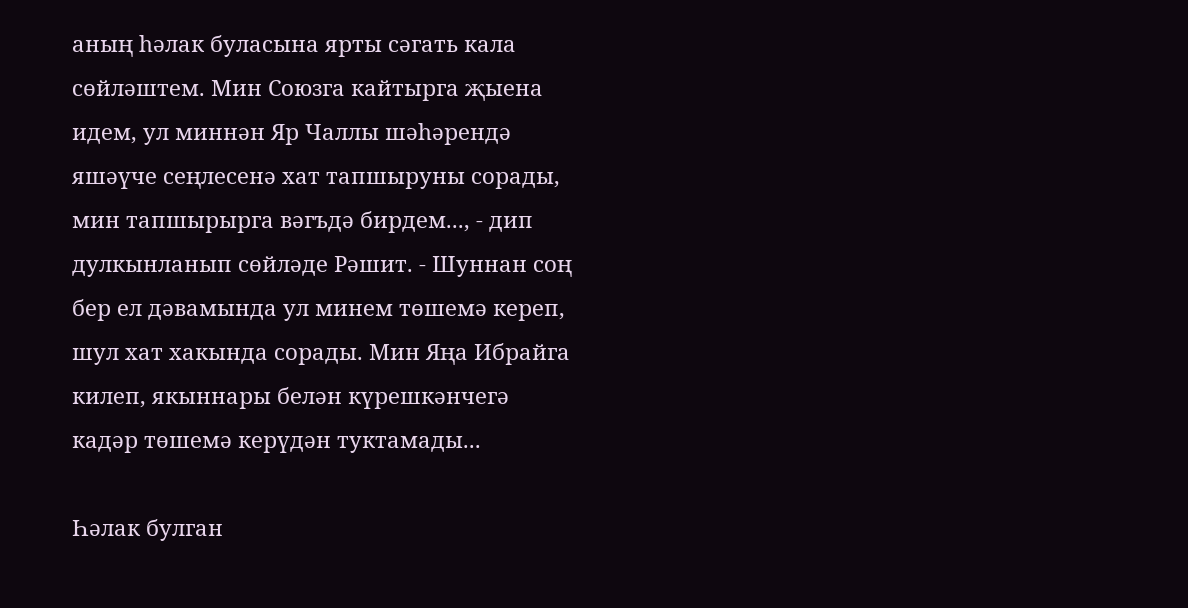аның һәлак буласына ярты сәгать кала сөйләштем. Мин Союзга кайтырга җыена идем, ул миннән Яр Чаллы шәһәрендә яшәүче сеңлесенә хат тапшыруны сорады, мин тапшырырга вәгъдә бирдем..., - дип дулкынланып сөйләде Рәшит. - Шуннан соң бер ел дәвамында ул минем төшемә кереп, шул хат хакында сорады. Мин Яңа Ибрайга килеп, якыннары белән күрешкәнчегә кадәр төшемә керүдән туктамады...

Һәлак булган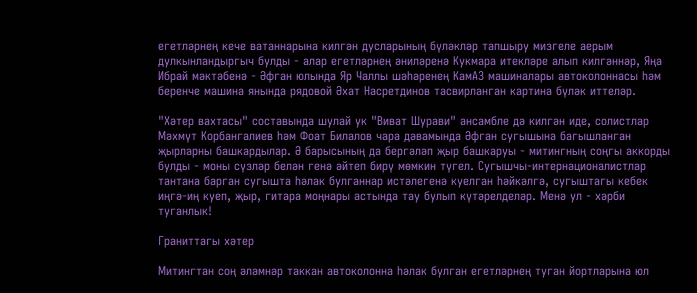егетләрнең кече ватаннарына килгән дусларының бүләкләр тапшыру мизгеле аерым дулкынландыргыч булды - алар егетләрнең әниләренә Кукмара итекләре алып килгәннәр, Яңа Ибрай мәктәбенә - Әфган юлында Яр Чаллы шәһәренең КамАЗ машиналары автоколоннасы һәм беренче машина янында рядовой Әхат Насретдинов тасвирланган картина бүләк иттеләр.

"Хәтер вахтасы" составында шулай ук "Виват Шурави" ансамбле дә килгән иде, солистлар Мәхмүт Корбангалиев һәм Фоат Билалов чара дәвамында Әфган сугышына багышланган җырларны башкардылар. Ә барысының да бергәләп җыр башкаруы - митингның соңгы аккорды булды - моны сүзләр белән генә әйтеп бирү мөмкин түгел. Сугышчы-интернационалистлар тантана барган сугышта һәлак булганнар истәлегенә куелган һәйкәлгә, сугыштагы кебек иңгә-иң куеп, җыр, гитара моңнары астында тау булып күтәрелделәр. Менә ул - хәрби туганлык!

Граниттагы хәтер

Митингтан соң әләмнәр таккан автоколонна һәлак булган егетләрнең туган йортларына юл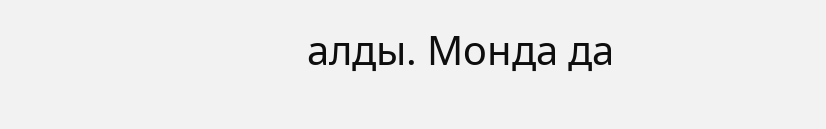алды. Монда да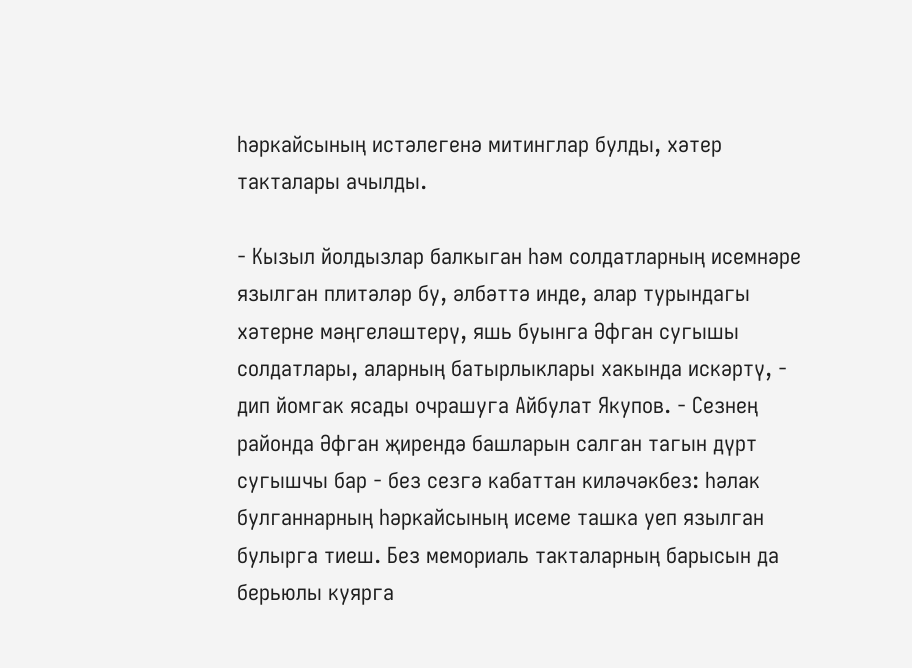һәркайсының истәлегенә митинглар булды, хәтер такталары ачылды.

- Кызыл йолдызлар балкыган һәм солдатларның исемнәре язылган плитәләр бу, әлбәттә инде, алар турындагы хәтерне мәңгеләштерү, яшь буынга Әфган сугышы солдатлары, аларның батырлыклары хакында искәртү, - дип йомгак ясады очрашуга Айбулат Якупов. - Сезнең районда Әфган җирендә башларын салган тагын дүрт сугышчы бар - без сезгә кабаттан киләчәкбез: һәлак булганнарның һәркайсының исеме ташка уеп язылган булырга тиеш. Без мемориаль такталарның барысын да берьюлы куярга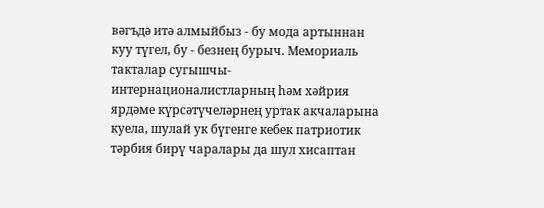вәгъдә итә алмыйбыз - бу мода артыннан куу түгел, бу - безнең бурыч. Мемориаль такталар сугышчы-интернационалистларның һәм хәйрия ярдәме күрсәтүчеләрнең уртак акчаларына куела, шулай ук бүгенге кебек патриотик тәрбия бирү чаралары да шул хисаптан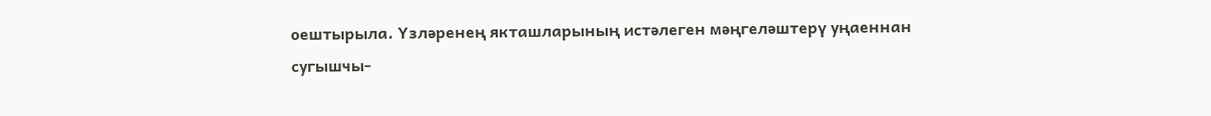оештырыла. Үзләренең якташларының истәлеген мәңгеләштерү уңаеннан сугышчы-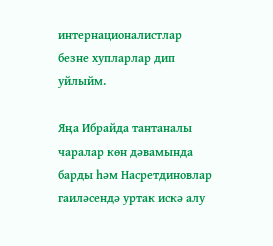интернационалистлар безне хупларлар дип уйлыйм.

Яңа Ибрайда тантаналы чаралар көн дәвамында барды һәм Насретдиновлар гаиләсендә уртак искә алу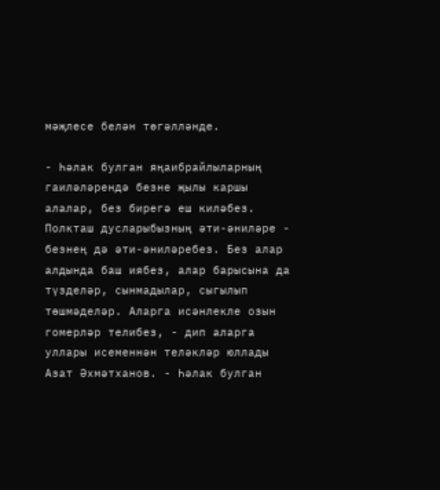мәҗлесе белән төгәлләнде.

- Һәлак булган яңаибрайлыларның гаиләләрендә безне җылы каршы алалар, без бирегә еш киләбез. Полкташ дусларыбызның әти-әниләре - безнең дә әти-әниләребез. Без алар алдында баш иябез, алар барысына да түзделәр, сынмадылар, сыгылып төшмәделәр. Аларга исәнлекле озын гомерләр телибез, - дип аларга уллары исеменнән теләкләр юллады Азат Әхмәтханов. - Һәлак булган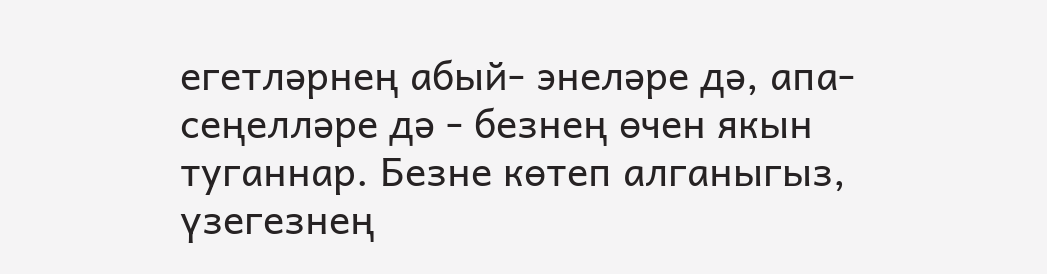егетләрнең абый- энеләре дә, апа-сеңелләре дә - безнең өчен якын туганнар. Безне көтеп алганыгыз, үзегезнең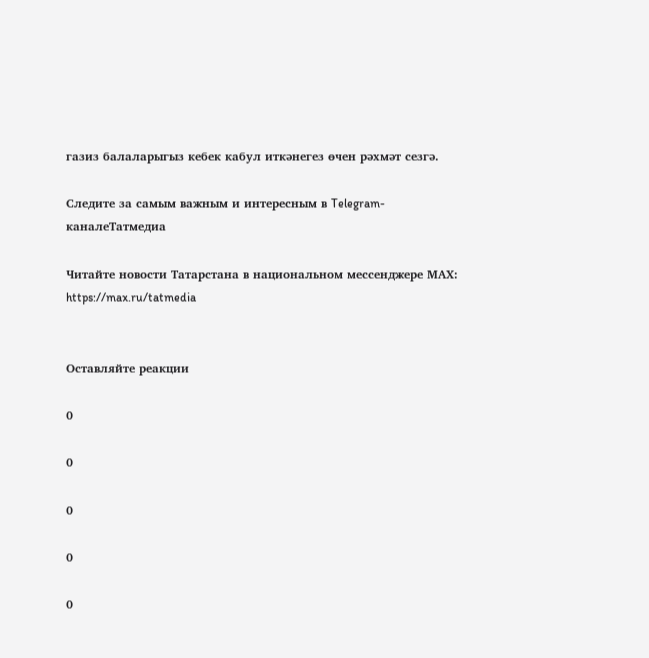газиз балаларыгыз кебек кабул иткәнегез өчен рәхмәт сезгә.

Следите за самым важным и интересным в Telegram-каналеТатмедиа

Читайте новости Татарстана в национальном мессенджере MАХ: https://max.ru/tatmedia


Оставляйте реакции

0

0

0

0

0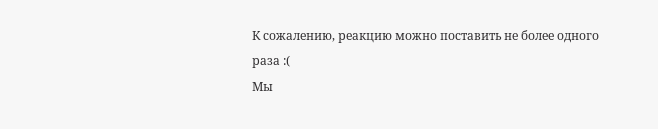К сожалению, реакцию можно поставить не более одного раза :(
Мы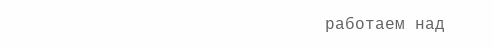работаем над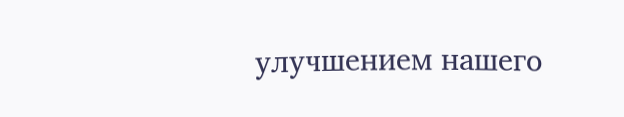улучшением нашего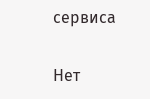сервиса

Нет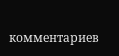комментариев